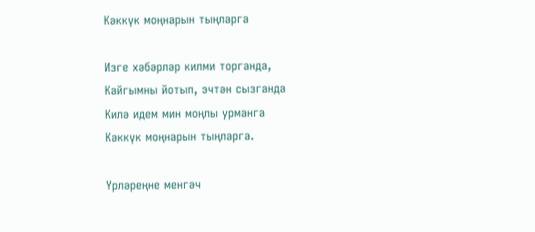Кәккүк моңнарын тыңларга

Изге хәбәрләр килми торганда,
Кайгымны йотып, эчтән сызганда
Килә идем мин моңлы урманга
Кәккүк моңнарын тыңларга.

Үрләреңне менгәч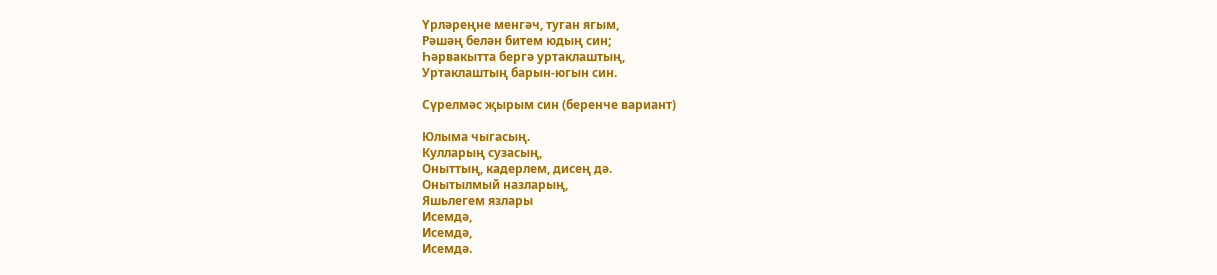Үрләреңне менгәч, туган ягым,
Рәшәң белән битем юдың син;
Һәрвакытта бергә уртаклаштың,
Уртаклаштың барын-югын син.

Сүрелмәс җырым син (беренче вариант)

Юлыма чыгасың.
Кулларың сузасың,
Оныттың, кадерлем, дисең дә.
Онытылмый назларың,
Яшьлегем язлары
Исемдә,
Исемдә,
Исемдә.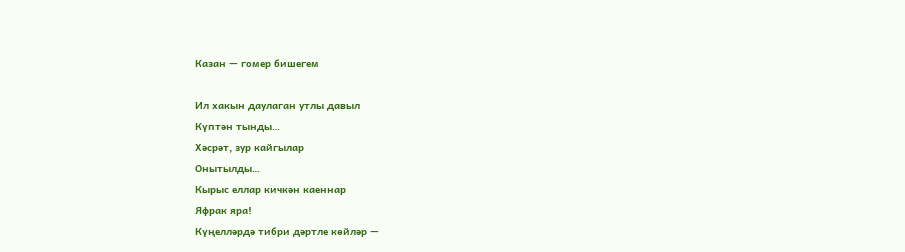Казан — гомер бишегем

Ил хакын даулаган утлы давыл
Күптән тынды…
Хәсрәт, зур кайгылар
Онытылды…
Кырыс еллар кичкән каеннар
Яфрак яра!
Күңелләрдә тибри дәртле көйләр —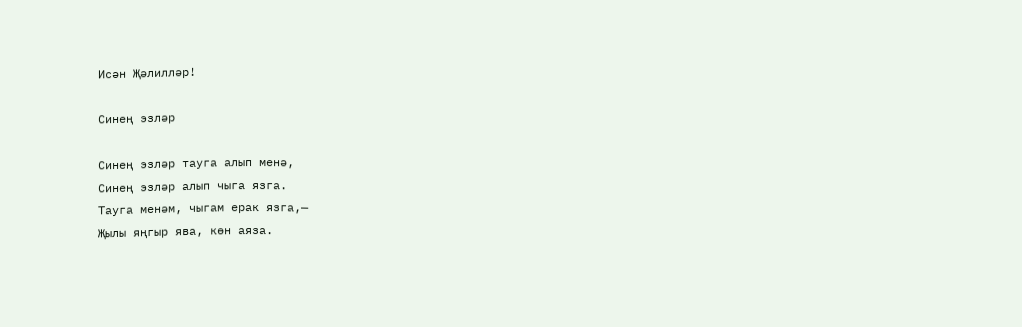Исән Җәлилләр!

Синең эзләр

Синең эзләр тауга алып менә,
Синең эзләр алып чыга язга.
Тауга менәм, чыгам ерак язга,—
Җылы яңгыр ява, көн аяза.